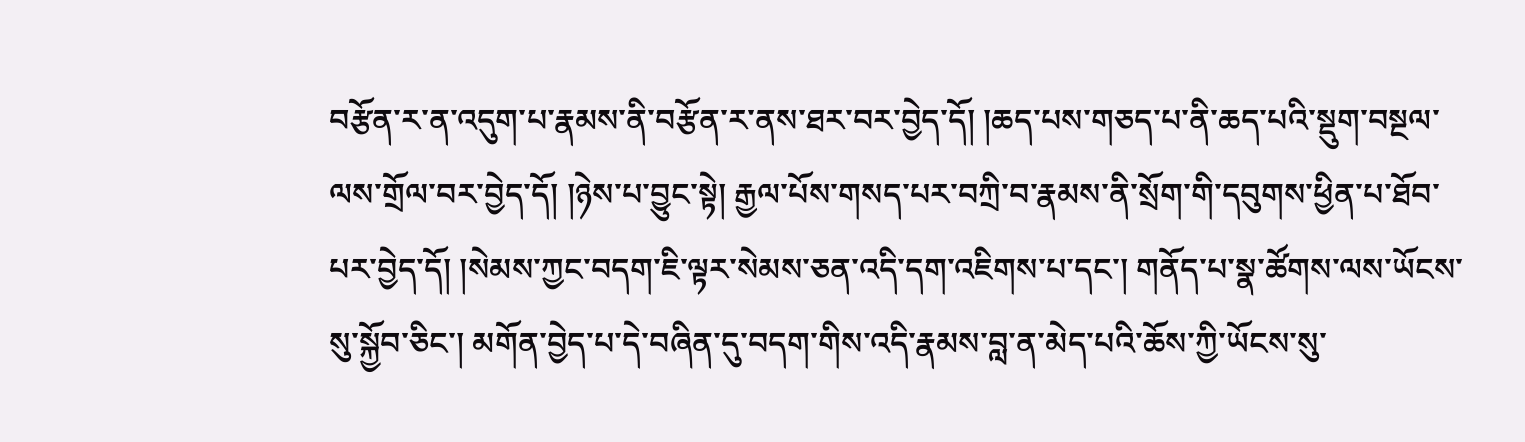བརྩོན་ར་ན་འདུག་པ་རྣམས་ནི་བརྩོན་ར་ནས་ཐར་བར་བྱེད་དོ། །ཆད་པས་གཅད་པ་ནི་ཆད་པའི་སྡུག་བསྔལ་ལས་གྲོལ་བར་བྱེད་དོ། །ཉེས་པ་བྱུང་སྟེ། རྒྱལ་པོས་གསད་པར་བཀྲི་བ་རྣམས་ནི་སྲོག་གི་དབུགས་ཕྱིན་པ་ཐོབ་པར་བྱེད་དོ། །སེམས་ཀྱང་བདག་ཇི་ལྟར་སེམས་ཅན་འདི་དག་འཇིགས་པ་དང་། གནོད་པ་སྣ་ཚོགས་ལས་ཡོངས་སུ་སྐྱོབ་ཅིང་། མགོན་བྱེད་པ་དེ་བཞིན་དུ་བདག་གིས་འདི་རྣམས་བླ་ན་མེད་པའི་ཆོས་ཀྱི་ཡོངས་སུ་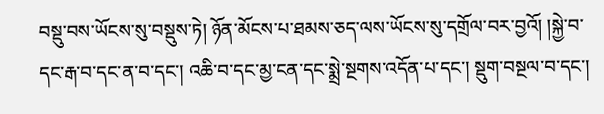བསྡུ་བས་ཡོངས་སུ་བསྡུས་ཏེ། ཉོན་མོངས་པ་ཐམས་ཅད་ལས་ཡོངས་སུ་དགྲོལ་བར་བྱའོ། །སྐྱེ་བ་དང་རྒ་བ་དང་ན་བ་དང་། འཆི་བ་དང་མྱ་ངན་དང་སྨྲེ་སྔགས་འདོན་པ་དང་། སྡུག་བསྔལ་བ་དང་།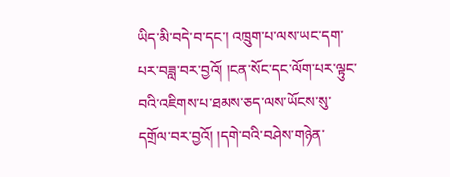ཡིད་མི་བདེ་བ་དང་། འཁྲུག་པ་ལས་ཡང་དག་པར་བཟླ་བར་བྱའོ། །ངན་སོང་དང་ལོག་པར་ལྟུང་བའི་འཇིགས་པ་ཐམས་ཅད་ལས་ཡོངས་སུ་དགྲོལ་བར་བྱའོ། །དགེ་བའི་བཤེས་གཉེན་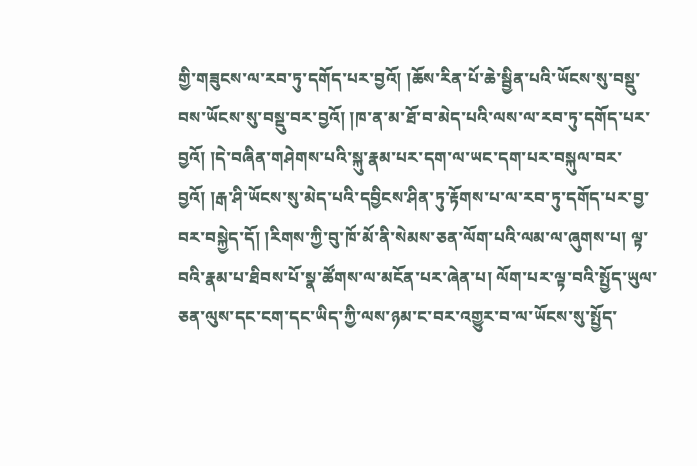གྱི་གཟུངས་ལ་རབ་ཏུ་དགོད་པར་བྱའོ། །ཆོས་རིན་པོ་ཆེ་སྦྱིན་པའི་ཡོངས་སུ་བསྡུ་བས་ཡོངས་སུ་བསྡུ་བར་བྱའོ། །ཁ་ན་མ་ཐོ་བ་མེད་པའི་ལས་ལ་རབ་ཏུ་དགོད་པར་བྱའོ། །དེ་བཞིན་གཤེགས་པའི་སྐུ་རྣམ་པར་དག་ལ་ཡང་དག་པར་བསྐུལ་བར་བྱའོ། །རྒ་ཤི་ཡོངས་སུ་མེད་པའི་དབྱིངས་ཤིན་ཏུ་རྟོགས་པ་ལ་རབ་ཏུ་དགོད་པར་བྱ་བར་བསྐྱེད་དོ། །རིགས་ཀྱི་བུ་ཁོ་མོ་ནི་སེམས་ཅན་ལོག་པའི་ལམ་ལ་ཞུགས་པ། ལྟ་བའི་རྣམ་པ་ཐིབས་པོ་སྣ་ཚོགས་ལ་མངོན་པར་ཞེན་པ། ལོག་པར་ལྟ་བའི་སྤྱོད་ཡུལ་ཅན་ལུས་དང་ངག་དང་ཡིད་ཀྱི་ལས་ཉམ་ང་བར་འགྱུར་བ་ལ་ཡོངས་སུ་སྤྱོད་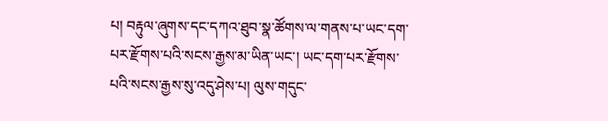པ། བརྟུལ་ཞུགས་དང་དཀའ་ཐུབ་སྣ་ཚོགས་ལ་གནས་པ་ཡང་དག་པར་རྫོགས་པའི་སངས་རྒྱས་མ་ཡིན་ཡང་། ཡང་དག་པར་རྫོགས་པའི་སངས་རྒྱས་སུ་འདུ་ཤེས་པ། ལུས་གདུང་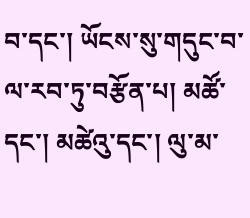བ་དང་། ཡོངས་སུ་གདུང་བ་ལ་རབ་ཏུ་བརྩོན་པ། མཚོ་དང་། མཚེའུ་དང་། ལུ་མ་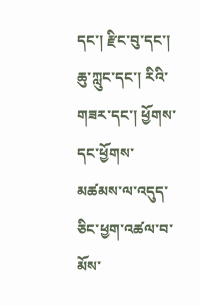དང་། རྫིང་བུ་དང་། ཆུ་ཀླུང་དང་། རིའི་གཟར་དང་། ཕྱོགས་དང་ཕྱོགས་མཚམས་ལ་འདུད་ཅིང་ཕྱག་འཚལ་བ་མོས་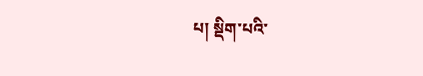པ། སྡིག་པའི་